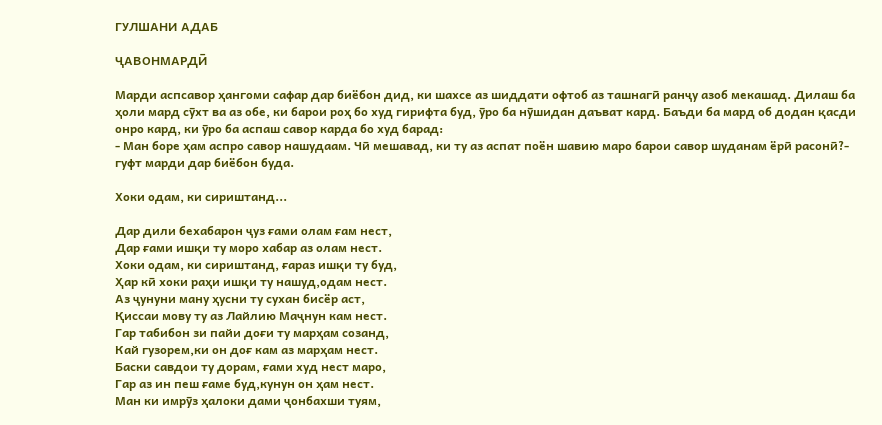ГУЛШАНИ АДАБ

ҶАВОНМАРДӢ

Марди аспсавор ҳангоми сафар дар биёбон дид, ки шахсе аз шиддати офтоб аз ташнагӣ ранҷу азоб мекашад. Дилаш ба ҳоли мард сӯхт ва аз обе, ки барои роҳ бо худ гирифта буд, ӯро ба нӯшидан даъват кард. Баъди ба мард об додан қасди онро кард, ки ӯро ба аспаш савор карда бо худ барад:
- Ман боре ҳам аспро савор нашудаам. Чӣ мешавад, ки ту аз аспат поён шавию маро барои савор шуданам ёрӣ расонӣ?- гуфт марди дар биёбон буда.

Хоки одам, ки сириштанд...

Дар дили бехабарон ҷуз ғами олам ғам нест,
Дар ғами ишқи ту моро хабар аз олам нест.
Хоки одам, ки сириштанд, ғараз ишқи ту буд,
Ҳар кӣ хоки раҳи ишқи ту нашуд,одам нест.
Аз ҷунуни ману ҳусни ту сухан бисёр аст,
Қиссаи мову ту аз Лайлию Маҷнун кам нест.
Гар табибон зи пайи доғи ту марҳам созанд,
Кай гузорем,ки он доғ кам аз марҳам нест.
Баски савдои ту дорам, ғами худ нест маро,
Гар аз ин пеш ғаме буд,кунун он ҳам нест.
Ман ки имрӯз ҳалоки дами ҷонбахши туям,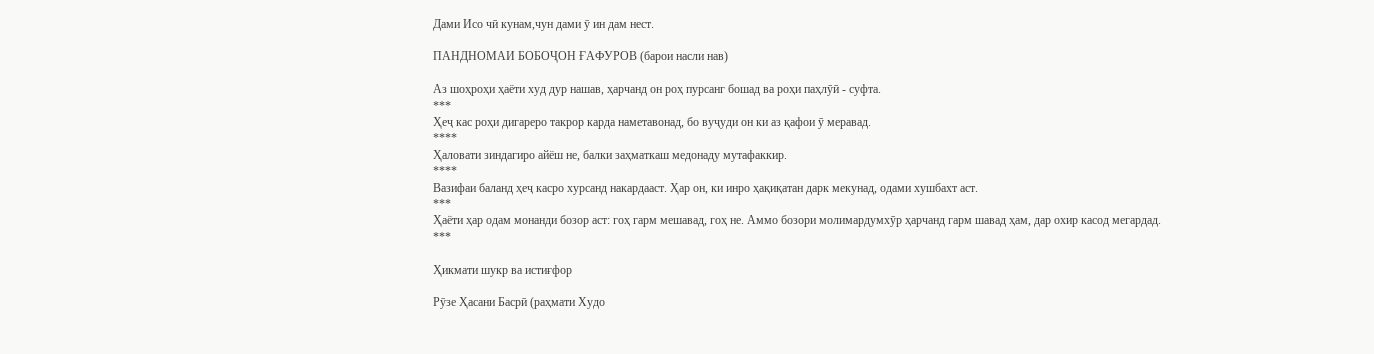Дами Исо чӣ кунам,чун дами ӯ ин дам нест.

ПАНДНОМАИ БОБОҶОН ҒАФУРОВ (барои насли нав)

Аз шоҳроҳи ҳаёти худ дур нашав, ҳарчанд он роҳ пурсанг бошад ва роҳи паҳлӯӣ - суфта.
***
Ҳеҷ кас роҳи дигареро такрор карда наметавонад, бо вуҷуди он ки аз қафои ӯ меравад.
****
Ҳаловати зиндагиро айёш не, балки заҳматкаш медонаду мутафаккир.
****
Вазифаи баланд ҳеҷ касро хурсанд накардааст. Ҳар он, ки инро ҳақиқатан дарк мекунад, одами хушбахт аст.
***
Ҳаёти ҳар одам монанди бозор аст: гоҳ гарм мешавад, гоҳ не. Аммо бозори молимардумхӯр ҳарчанд гарм шавад ҳам, дар охир касод мегардад.
***

Ҳикмати шукр ва истиғфор

Рӯзе Ҳасани Басрӣ (раҳмати Худо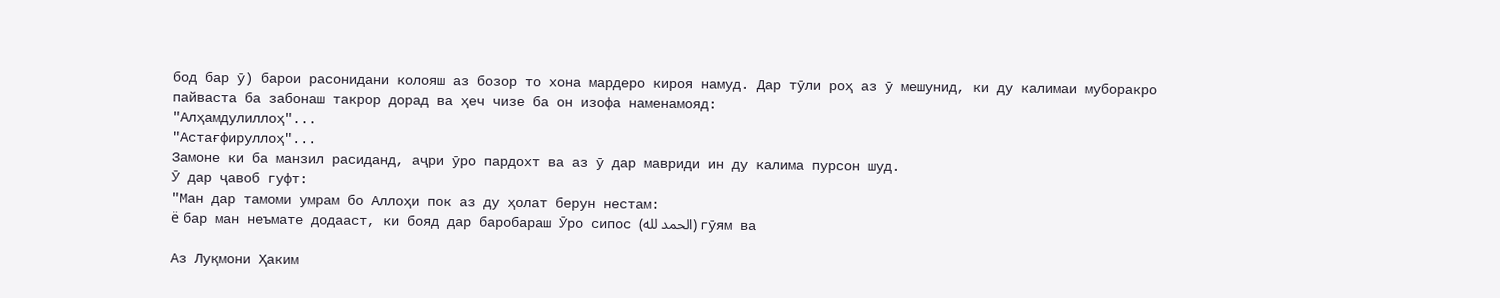бод бар ӯ) барои расонидани колояш аз бозор то хона мардеро кироя намуд. Дар тӯли роҳ аз ӯ мешунид, ки ду калимаи муборакро пайваста ба забонаш такрор дорад ва ҳеч чизе ба он изофа наменамояд:
"Алҳамдулиллоҳ"...
"Астағфируллоҳ"...
Замоне ки ба манзил расиданд, аҷри ӯро пардохт ва аз ӯ дар мавриди ин ду калима пурсон шуд.
Ӯ дар ҷавоб гуфт:
"Ман дар тамоми умрам бо Аллоҳи пок аз ду ҳолат берун нестам:
ë бар ман неъмате додааст, ки бояд дар баробараш Ӯро сипос (الحمد لله) гӯям ва

Аз Луқмони Ҳаким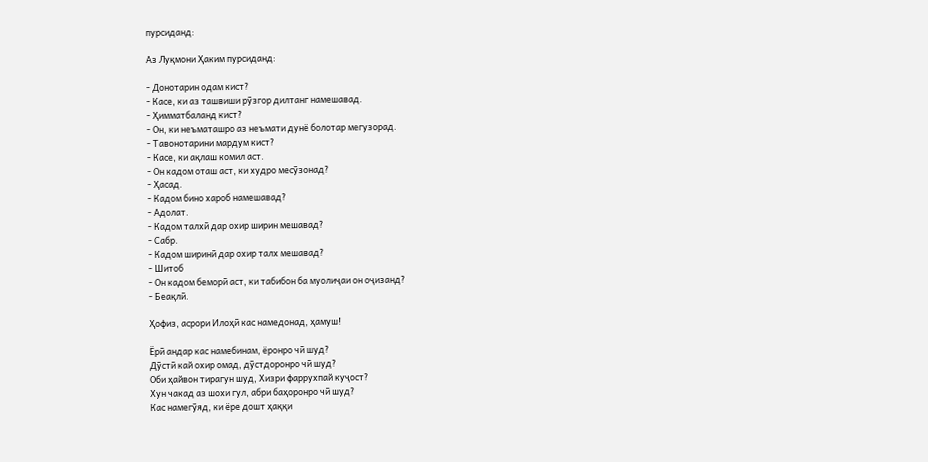пурсиданд:

Аз Луқмони Ҳаким пурсиданд:

- Донотарин одам кист?
- Касе, ки аз ташвиши рӯзгор дилтанг намешавад.
- Ҳимматбаланд кист?
- Он, ки неъматашро аз неъмати дунё болотар мегузорад.
- Тавонотарини мардум кист?
- Касе, ки ақлаш комил аст.
- Он кадом оташ аст, ки худро месӯзонад?
- Ҳасад.
- Кадом бино хароб намешавад?
- Адолат.
- Кадом талхӣ дар охир ширин мешавад?
- Сабр.
- Кадом ширинӣ дар охир талх мешавад?
- Шитоб
- Он кадом беморӣ аст, ки табибон ба муолиҷаи он оҷизанд?
- Беақлӣ.

Ҳофиз, асрори Илоҳӣ кас намедонад, ҳамуш!

Ёрӣ андар кас намебинам, ёронро чӣ шуд?
Дӯстӣ кай охир омад, дӯстдоронро чӣ шуд?
Оби ҳайвон тирагун шуд, Хизри фаррухпай куҷост?
Хун чакад аз шохи гул, абри баҳоронро чӣ шуд?
Кас намегӯяд, ки ёре дошт ҳаққи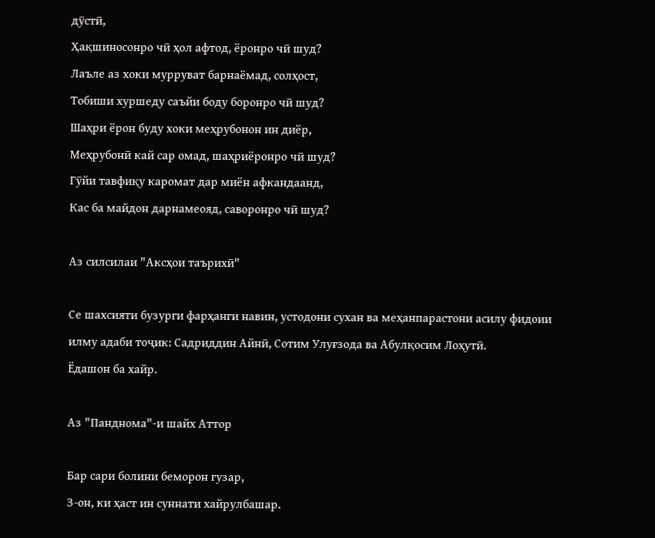дӯстӣ,
Ҳақшиносонро чӣ ҳол афтод, ёронро чӣ шуд?
Лаъле аз хоки мурруват барнаёмад, солҳост,
Тобиши хуршеду саъйи боду боронро чӣ шуд?
Шаҳри ёрон буду хоки меҳрубонон ин диёр,
Меҳрубонӣ кай сар омад, шаҳриёронро чӣ шуд?
Гӯйи тавфиқу каромат дар миён афкандаанд,
Кас ба майдон дарнамеояд, саворонро чӣ шуд?

Аз силсилаи "Аксҳои таърихӣ"

Се шахсияти бузурги фарҳанги навин, устодони сухан ва меҳанпарастони асилу фидоии илму адаби тоҷик: Садриддин Айнӣ, Сотим Улуғзода ва Абулқосим Лоҳутӣ.
Ёдашон ба хайр.

Аз "Панднома"-и шайх Аттор

Бар сари болини беморон гузар,
З-он, ки ҳаст ин суннати хайрулбашар.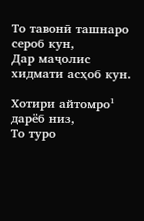То тавонӣ ташнаро сероб кун,
Дар маҷолис хидмати асҳоб кун.

Хотири айтомро¹ дарёб низ,
То туро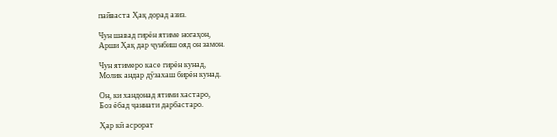пайваста Ҳақ дорад азиз.

Чун шавад гирён ятиме ногаҳон,
Арши Ҳақ дар ҷунбиш ояд он замон.

Чун ятимеро касе гирён кунад,
Молик андар дӯзахаш бирён кунад.

Он, ки хандонад ятими хастаро,
Боз ёбад ҷаннати дарбастаро.

Ҳар кӣ асрорат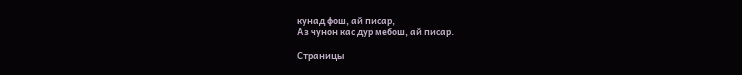кунад фош, ай писар,
Аз чунон кас дур мебош, ай писар.

Страницы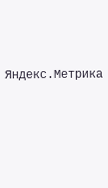Яндекс.Метрика